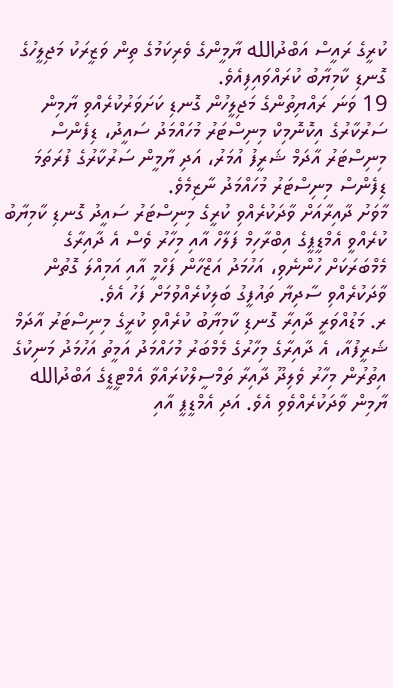ކުރީގެ ރައީސް އަބްދުالله ޔާމީންގެ ވެރިކަމުގެ ތިން ވަޒީރަކު މަޖިލީހުގެ ގޮނޑި ކާމިޔާބު ކުރައްވައިފިއެވެ.
19 ވަނަ ރައްޔިތުންގެ މަޖިލީހުން ގޮނޑި ކަށަވަރުކުރެއްވި ޔާމިން ސަރުކާރުގެ އިކޮނޮމިކް މިނިސްޓަރު މުހައްމަދު ސައީދު، ޑިފެންސް މިނިސްޓަރު އާދަމް ޝަރީފު އުމަރު، އަދި ޔާމީން ސަރުކާރުގެ ފުރަތަމަ ޑިފެންސް މިނިސްޓަރު މުހައްމަދު ނާޒިމެވެ.
މާވަށު ދާއިރާއަށް ވާދަކުރެއްވި ކުރީގެ މިނިސްޓަރު ސައީދު ގޮނޑި ކާމިޔާބު ކުރެއްވީ އެމްޑީޕީގެ އިބްރާހިމް ފަލާހް އާއި މިހާރު ވެސް އެ ދާއިރާގެ މެމްބަރަކަށް ހުންނެވި، އަހުމަދު އަޒްހާން ފަހްމީ އާއި އަމިއްލަ ގޮތުން ވާދަކުރެއްވި ސާދިޔާ ތައުފީގު ބަލިކުރެއްވުމަށް ފަހު އެވެ.
ރ. މަޑުއްވަރީ ދާއިރާ ގޮނޑި ކާމިޔާބު ކުރެއްވި ކުރީގެ މިނިސްޓަރު އާދަމް ޝަރީފުއާ، އެ ދާއިރާގެ މިހާރުގެ މެމްބަރު މުހައްމަދު އަމީތު އަހުމަދު މަނިކުގެ އިތުރުން މިހާރު ވެލިދޫ ދާއިރާ ތަމްސީލްކުރައްވާ އެމްޓީޑީގެ އަބްދުالله ޔާމިން ވާދަކުރެއްވެވި އެވެ. އަދި އެމްޑީޕީ އާއި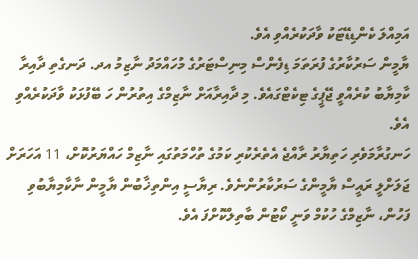އަމިއްލަ ކެންޑިޑޭޓަކު ވާދަކުރެއްވި އެވެ.
ޔާމީން ސަރުކާރުގެ ފުރަތަމަ ޑިފެންސް މިނިސްޓަރުގެ މުހައްމަދު ނާޒިމު އދ. ދަނގެތި ދާއިރާ ކާމިޔާބު ކުރެއްވީ ޖޭޕީގެ ޓިކެޓްގައެވެ. މި ދާއިރާއަށް ނާޒިމްގެ އިތުރުން ހަ ބޭފުޅަކު ވާދަކުރެއްވި އެވެ.
ހަނގުރާމަވެރި ހަތިޔާރު ރާއްޖެ އެތެރެކުރި ކަމުގެ ތުހްމަތުގައި ނާޒިމް ހައްޔަރުކޮށް، 11 އަހަރަށް ޖަލަށްލީ ރައީސް ޔާމީންގެ ސަރުކާރުންނެވެ. ރިޔާސީ އިންތިޚާބުން ޔާމީން ނާކާމިޔާބުވި ފަހުން، ނާޒިމްގެ ހުކުމް ވަނީ ކޯޓުން ބާތިލްކޮށްފަ އެވެ.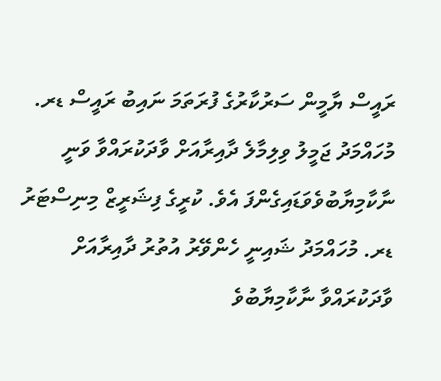ރައީސް ޔާމީން ސަރުކާރުގެ ފުރަތަމަ ނައިބު ރައީސް ޑރ. މުހައްމަދު ޖަމީލު ވިލިމާލެ ދާއިރާއަށް ވާދަކުރައްވާ ވަނީ ނާކާމިޔާބުވެވަޑައިގެންފަ އެވެ. ކުރީގެ ފިޝަރީޒް މިނިސްޓަރު ޑރ. މުހައްމަދު ޝައިނީ ހެންވޭރު އުތުރު ދާއިރާއަށް ވާދަކުރައްވާ ނާކާމިޔާބުވެ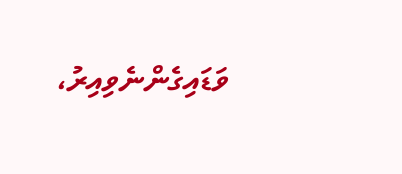ވަޑައިގެންނެވިއިރު،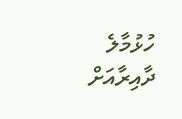ހުޅުމާލެ ދާއިރާއަށް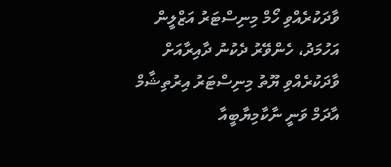ވާދަކުރެއްވި ހޯމް މިނިސްޓަރު އަޒްލީން އަހުމަދު، ހެންވޭރު ދެކުނު ދާއިރާއަށް ވާދަކުރެއްވި ޔޫތު މިނިސްޓަރު އިރުތިޝާމް އާދަމް ވަނީ ނާކާމިޔާބީއާ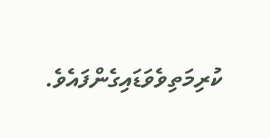ކުރިމަތިވެވަޑައިގެންފައެވެ.